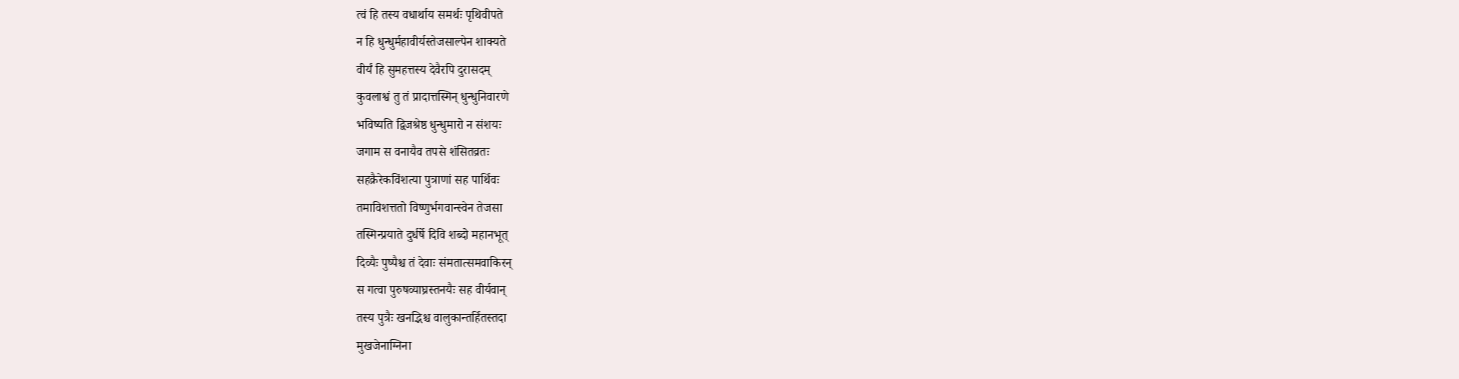त्वं हि तस्य वधार्थाय समर्थः पृथिवीपते
न हि धुन्धुर्महावीर्यस्तेजसाल्पेन शाक्यते
वीर्यं हि सुमहत्तस्य देवैरपि दुरासदम्
कुवलाश्वं तु तं प्रादात्तस्मिन् धुन्धुनिवारणे
भविष्यति द्विजश्रेष्ठ धुन्धुमारो न संशयः
जगाम स वनायैव तपसे शंसितव्रतः
सहक्रैरेकविंशत्या पुत्राणां सह पार्थिवः
तमाविशत्ततो विष्णुर्भगवान्स्वेन तेजसा
तस्मिन्प्रयाते दुर्धर्षे दिवि शब्दो महानभूत्
दिव्यैः पुष्पैश्च तं देवाः संमतात्समवाकिरन्
स गत्वा पुरुषव्याघ्रस्तनयैः सह वीर्यवान्
तस्य पुत्रैः खनद्भिश्च वालुकान्तर्हितस्तदा
मुखजेनाग्निना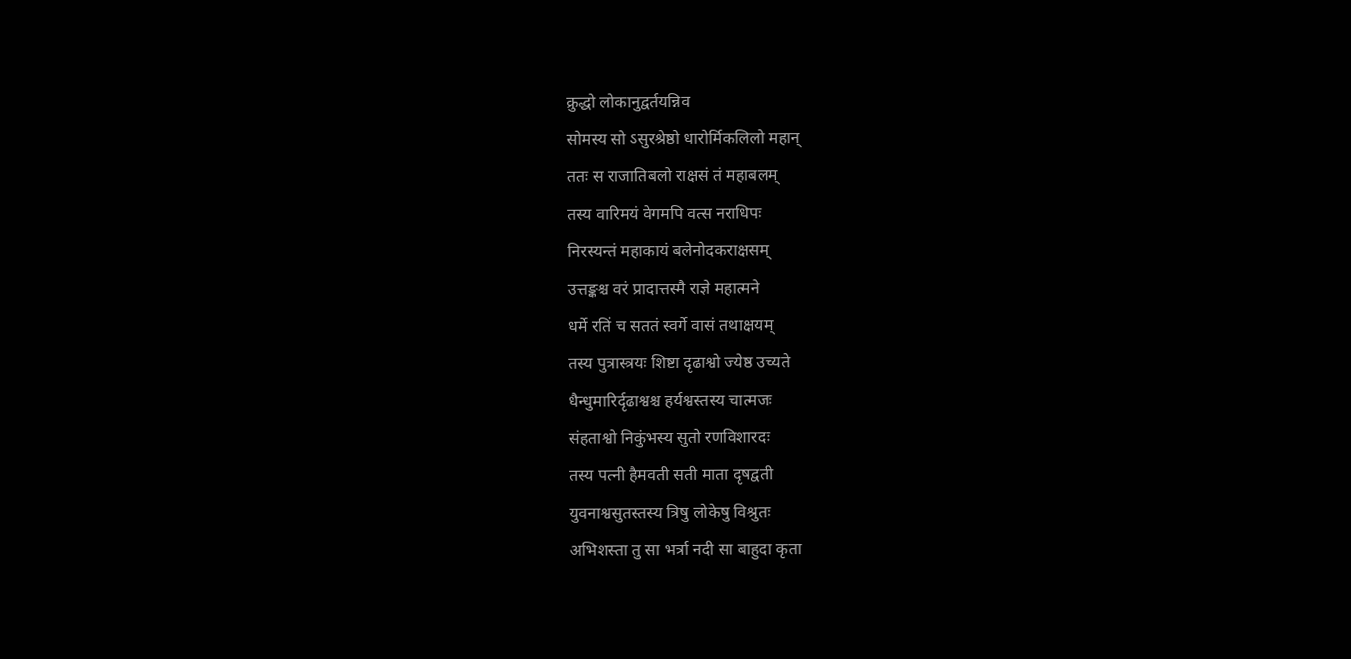क्रुद्धो लोकानुद्वर्तयन्निव
सोमस्य सो ऽसुरश्रेष्ठो धारोर्मिकलिलो महान्
ततः स राजातिबलो राक्षसं तं महाबलम्
तस्य वारिमयं वेगमपि वत्स नराधिपः
निरस्यन्तं महाकायं बलेनोदकराक्षसम्
उत्तङ्कश्च वरं प्रादात्तस्मै राज्ञे महात्मने
धर्मे रतिं च सततं स्वर्गे वासं तथाक्षयम्
तस्य पुत्रास्त्रयः शिष्टा दृढाश्वो ज्येष्ठ उच्यते
धैन्धुमारिर्दृढाश्वश्च हर्यश्वस्तस्य चात्मजः
संहताश्वो निकुंभस्य सुतो रणविशारदः
तस्य पत्नी हैमवती सती माता दृषद्वती
युवनाश्वसुतस्तस्य त्रिषु लोकेषु विश्रुतः
अभिशस्ता तु सा भर्त्रा नदी सा बाहुदा कृता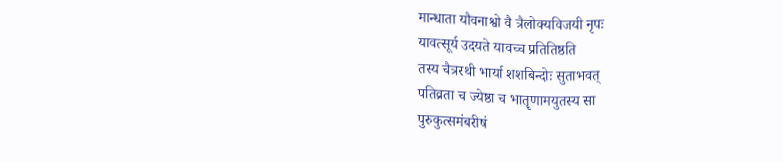मान्धाता यौवनाश्वो वै त्रैलोक्यविजयी नृपः
यावत्सूर्य उदयते यावच्च प्रतितिष्ठति
तस्य चैत्ररथी भार्या शशबिन्दोः सुताभवत्
पतिव्रता च ज्येष्ठा च भातॄणामयुतस्य सा
पुरुकुत्समंबरीषं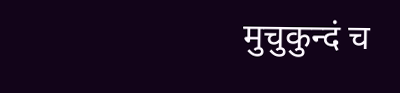मुचुकुन्दं च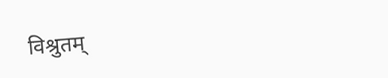विश्रुतम्